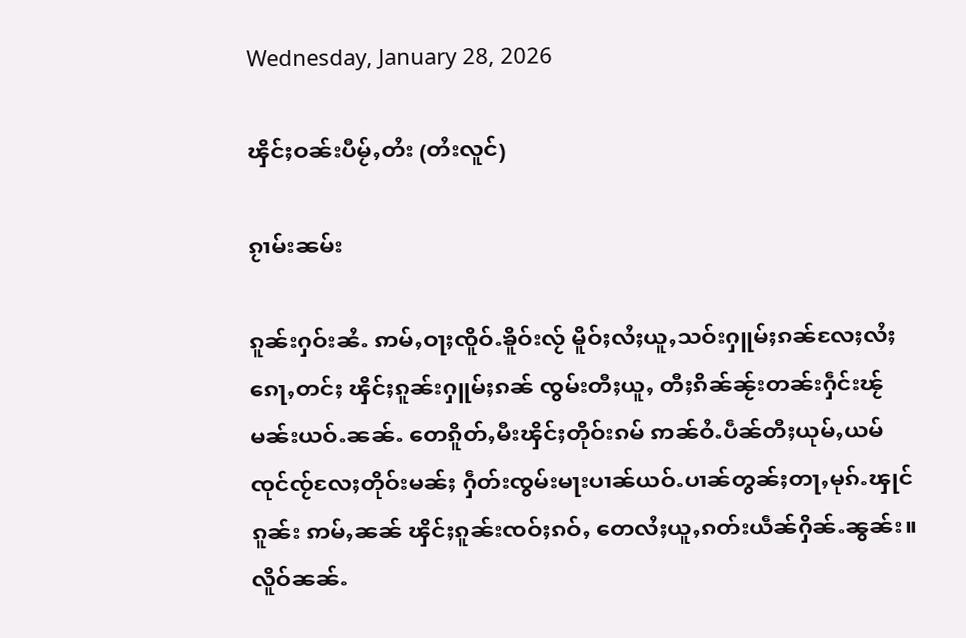Wednesday, January 28, 2026

ၾိင်ႈဝၼ်းပီမႂ်ႇတႆး (တႆးလူင်)

ၵႂၢမ်းၼမ်း

ၵူၼ်းႁဝ်းၼႆႉ ဢမ်ႇဝႃႈၸိူဝ်ႉၶိူဝ်းလႂ် မိူဝ်ႈလႆႈယူႇသဝ်းႁူမ်ႈၵၼ်လႄႈလႆႈၵေႃႇတင်ႈ ၾိင်ႈၵူၼ်းႁူမ်ႈၵၼ် ၸွမ်းတီႈယူႇ တီႈၵိၼ်ၼႂ်းတၼ်းႁဵင်းၽႂ်မၼ်းယဝ်ႉၼၼ်ႉ တေၵိူတ်ႇမီးၾိင်ႈတိုဝ်းၵမ် ဢၼ်ဝႆႉပဵၼ်တီႈယုမ်ႇယမ် ၸုင်ၸႂ်လႄႈတိုဝ်းမၼ်ႈ ႁဵတ်းၸွမ်းမႃးပၢၼ်ယဝ်ႉပၢၼ်တွၼ်ႈတႃႇမုၵ်ႉၾုင်ၵူၼ်း ဢမ်ႇၼၼ် ၾိင်ႈၵူၼ်းၸဝ်ႈၵဝ်ႇ တေလႆႈယူႇၵတ်းယဵၼ်ႁိၼ်ႉၼွၼ်း။ လိူဝ်ၼၼ်ႉ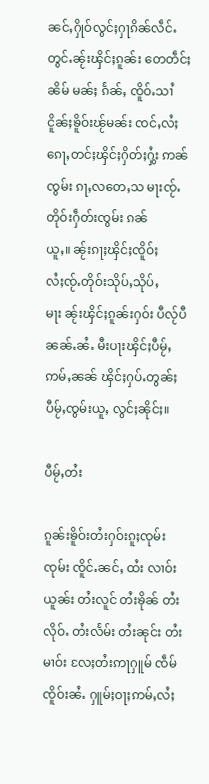ၼင်ႇႁိုဝ်လွင်ႈႁႃၵိၼ်လဵင်ႉတွင်ႉၼႂ်းၾိင်ႈၵူၼ်း တေတဵင်ႈၼိမ် မၼ်ႈ ၵႅၼ်ႇ ၸိူဝ်ႉသၢႆငိူၼ်ႈၶိူဝ်းၽႂ်မၼ်း ၸင်ႇလႆႈၵေႃႇတင်ႈၾိင်ႈႁိတ်ႈႁွႆး ဢၼ်ၸွမ်း ၵႃႇလတေႇသ မႃးၸႂ်ႉတိုဝ်းႁဵတ်းၸွမ်း ၵၼ်ယူႇ။ ၼႂ်းၵႃႈၾိင်ႈၸိူဝ်ႈလႆႈၸႂ်ႉတိုဝ်းသိုပ်ႇသိုပ်ႇမႃး ၼႂ်းၾိင်ႈၵူၼ်းႁဝ်း ပီလႂ်ပီၼၼ်ႉၼႆႉ မီးပႃးၾိင်ႈပီမႂ်ႇ ဢမ်ႇၼၼ် ၾိင်ႈႁပ်ႉတွၼ်ႈပီမႂ်ႇၸွမ်းယူႇ လွင်ႈၼိုင်ႈ။

ပီမႂ်ႇတႆး

ၵူၼ်းၶိူဝ်းတႆးႁဝ်းၵူႈၸုမ်းၸုမ်း ၸိူင်ႉၼင်ႇ ထႆး လၢဝ်း ယူၼ်း တႆးလူင် တႆးၶိုၼ် တႆးလိုဝ်ႉ တႆးလႅမ်း တႆးၼုင်း တႆးမၢဝ်း လႄႈတႆးဢႃႁူမ် ၸဵမ်ၸိူဝ်းၼႆႉ ႁူမ်ႈဝႃႈဢမ်ႇလႆႈ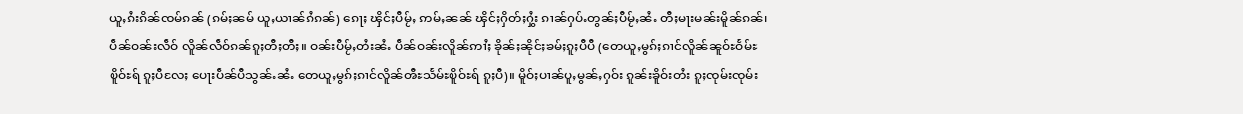ယူႇၵႆးၵိၼ်ၸမ်ၵၼ် (ၵမ်ႈၼမ် ယူႇယၢၼ်ၵႆၵၼ်) ၵေႃႈ ၾိင်ႈပီမႂ်ႇ ဢမ်ႇၼၼ် ၾိင်ႈႁိတ်ႈႁွႆး ၵၢၼ်ႁပ်ႉတွၼ်ႈပီမႂ်ႇၼႆႉ တီႈမႃးမၼ်းမိူၼ်ၵၼ်၊ ပဵၼ်ဝၼ်းလဵဝ် လိူၼ်လဵဝ်ၵၼ်ၵူႈတီႈတီႈ။ ဝၼ်းပီမႂ်ႇတႆးၼႆႉ ပဵၼ်ဝၼ်းလိူၼ်ဢၢႆႈ ၶိုၼ်ႈၼိုင်ႈၶမ်ႈၵူႈပီပီ (တေယူႇမွၵ်ႈၵၢင်လိူၼ်ၼူဝ်ႊဝႅမ်ႊၿိူဝ်ႊရ် ၵူႈပီလႄႈ ပေႃးပဵၼ်ပီသွၼ်ႉၼႆႉ တေယူႇမွၵ်ႈၵၢင်လိူၼ်ၻီႊသႅမ်ႊၿိူဝ်ႊရ် ၵူႈပီ)။ မိူဝ်ႈပၢၼ်ပူႇမွၼ်ႇႁဝ်း ၵူၼ်းၶိူဝ်းတႆး ၵူႈၸုမ်းၸုမ်း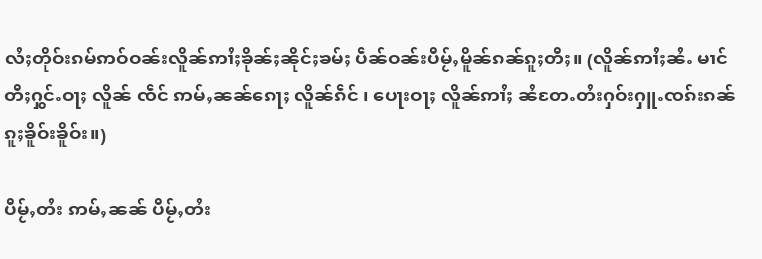လႆႈတိုဝ်းၵမ်ဢဝ်ဝၼ်းလိူၼ်ဢၢႆႈၶိုၼ်ႈၼိုင်ႈၶမ်ႈ ပဵၼ်ဝၼ်းပီမႂ်ႇမိူၼ်ၵၼ်ၵူႈတီႈ။ (လိူၼ်ဢၢႆႈၼႆႉ မၢင်တီႈႁွင်ႉဝႃႈ လိူၼ် ၸဵင် ဢမ်ႇၼၼ်ၵေႃႈ လိူၼ်ၵဵင် ၊ ပေႃးဝႃႈ လိူၼ်ဢၢႆႈ ၼႆတႄႉတႆးႁဝ်းႁူႉၸၵ်းၵၼ်ၵူႈၶိူဝ်းၶိူဝ်း။)

ပီမႂ်ႇတႆး ဢမ်ႇၼၼ် ပီမႂ်ႇတႆး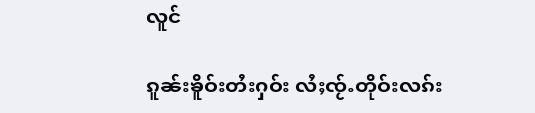လူင်

ၵူၼ်းၶိူဝ်းတႆးႁဝ်း လႆႈၸႂ်ႉတိုဝ်းလၵ်း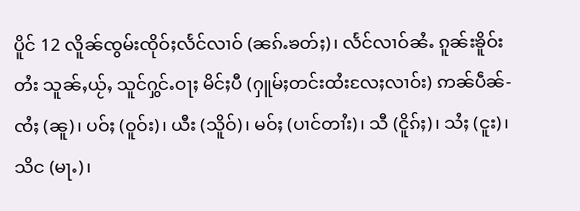ပိူင် 12 လိူၼ်ၸွမ်းၸိုဝ်ႈလႅင်လၢဝ် (ၼၵ်ႉၶတ်ႈ)၊ လႅင်လၢဝ်ၼႆႉ ၵူၼ်းၶိူဝ်းတႆး သူၼ်ႇယႂ်ႇ သူင်ႁွင်ႉဝႃႈ မိင်ႈပီ (ႁူမ်ႈတင်းထႆးလႄႈလၢဝ်း) ဢၼ်ပဵၼ်- ၸႆႈ (ၼူ)၊ ပဝ်ႈ (ဝူဝ်း)၊ ယီး (သိူဝ်)၊ မဝ်ႈ (ပၢင်တၢႆး)၊ သီ (ငိူၵ်ႈ)၊ သႆႈ (ငူး)၊ သိင (မႃႉ)၊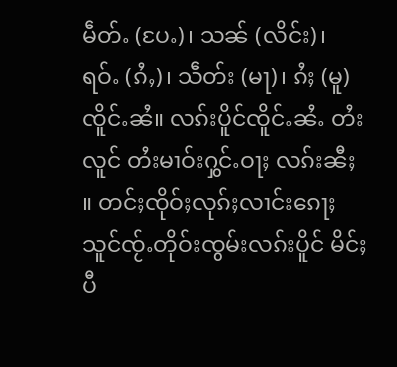မဵတ်ႉ (ပႄႉ)၊ သၼ် (လိင်း)၊ ရဝ်ႉ (ၵႆႇ)၊ သဵတ်း (မႃ)၊ ၵႆႈ (မူ) ၸိူင်ႉၼႆ။ လၵ်းပိူင်ၸိူင်ႉၼႆႉ တႆးလူင် တႆးမၢဝ်းႁွင်ႉဝႃႈ လၵ်းၼီႈ ။ တင်ႈၸိုဝ်ႈလုၵ်ႈလၢင်းၵေႃႈ သူင်ၸႂ်ႉတိုဝ်းၸွမ်းလၵ်းပိူင် မိင်ႈပီ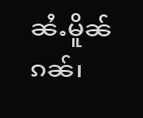ၼႆႉမိူၼ်ၵၼ်၊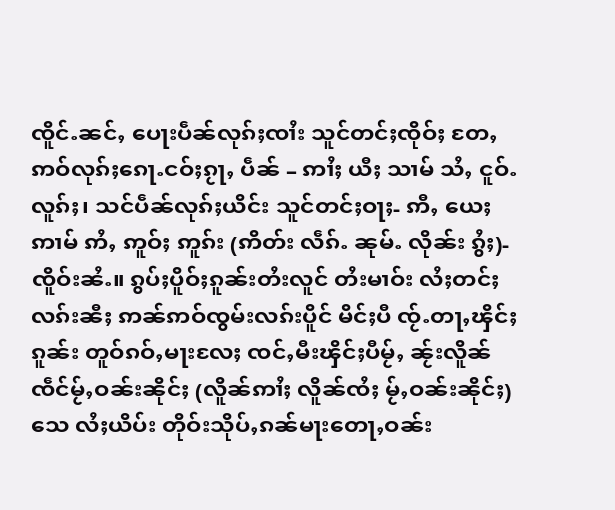ၸိူင်ႉၼင်ႇ ပေႃးပဵၼ်လုၵ်ႈၸၢႆး သူင်တင်ႈၸိုဝ်ႈ တႄႇဢဝ်လုၵ်ႈၵေႃႉငဝ်ႈၵႂႃႇ ပဵၼ် – ဢၢႆႈ ယီႈ သၢမ် သႆႇ ငူဝ်ႉ လူၵ်ႈ၊ သင်ပဵၼ်လုၵ်ႈယိင်း သူင်တင်ႈဝႃႈ- ဢီႇ ယေႈ ဢၢမ် ဢႆႇ ဢူဝ်ႈ ဢူၵ်း (ဢိတ်း လဵၵ်ႉ ၼုမ်ႉ လိုၼ်း ၵွႆႈ)- ၸိူဝ်းၼႆႉ။ ၵွပ်ႈပိူဝ်ႈၵူၼ်းတႆးလူင် တႆးမၢဝ်း လႆႈတင်ႈလၵ်းၼီႈ ဢၼ်ဢဝ်ၸွမ်းလၵ်းပိူင် မိင်ႈပီ ၸႂ်ႉတႃႇၾိင်ႈၵူၼ်း တူဝ်ၵဝ်ႇမႃးလႄႈ ၸင်ႇမီးၾိင်ႈပီမႂ်ႇ ၼႂ်းလိူၼ်ၸဵင်မႂ်ႇဝၼ်းၼိုင်ႈ (လိူၼ်ဢၢႆႈ လိူၼ်ၸႆႈ မႂ်ႇဝၼ်းၼိုင်ႈ) သေ လႆႈယိပ်း တိုဝ်းသိုပ်ႇၵၼ်မႃးတေႃႇဝၼ်း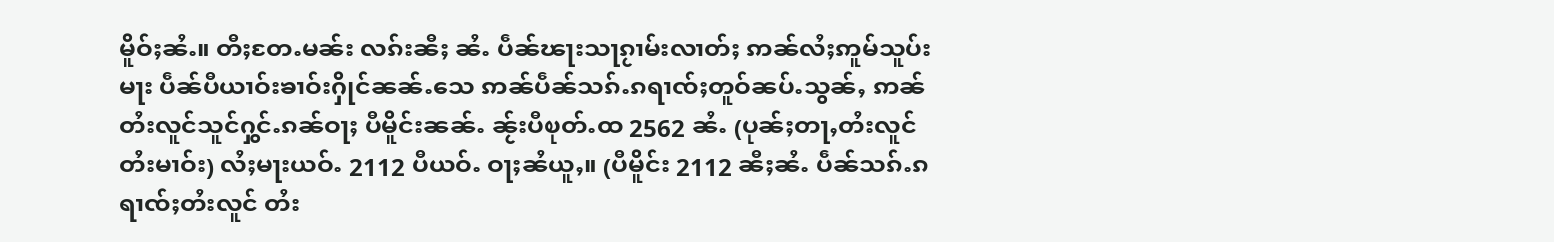မိူဝ်ႈၼႆႉ။ တီႈတႄႉမၼ်း လၵ်းၼီႈ ၼႆႉ ပဵၼ်ၽႃးသႃၵႂၢမ်းလၢတ်ႈ ဢၼ်လႆႈဢူမ်သူပ်းမႃး ပဵၼ်ပီယၢဝ်းၶၢဝ်းႁိုင်ၼၼ်ႉသေ ဢၼ်ပဵၼ်သၵ်ႉၵရၢၸ်ႈတူဝ်ၼပ်ႉသွၼ်ႇ ဢၼ်တႆးလူင်သူင်ႁွင်ႉၵၼ်ဝႃႈ ပီမိူင်းၼၼ်ႉ ၼႂ်းပီၿုတ်ႉထ 2562 ၼႆႉ (ပုၼ်ႈတႃႇတႆးလူင် တႆးမၢဝ်း) လႆႈမႃးယဝ်ႉ 2112 ပီယဝ်ႉ ဝႃႈၼႆယူႇ။ (ပီမိူင်း 2112 ၼီႈၼႆႉ ပဵၼ်သၵ်ႉၵရၢၸ်ႈတႆးလူင် တႆး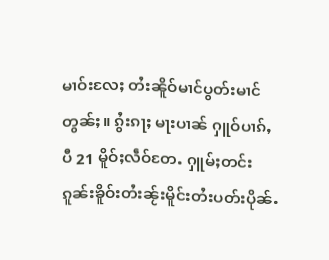မၢဝ်းလႄႈ တႆးၼိူဝ်မၢင်ပွတ်းမၢင်တွၼ်ႈ။ ၵွႆးၵႃႈ မႃးပၢၼ် ႁူဝ်ပၢၵ်ႇ ပီ 21 မိူဝ်ႈလဵဝ်တႄႉ ႁူမ်ႈတင်းၵူၼ်းၶိူဝ်းတႆးၼႂ်းမိူင်းတႆးပတ်းပိုၼ်ႉ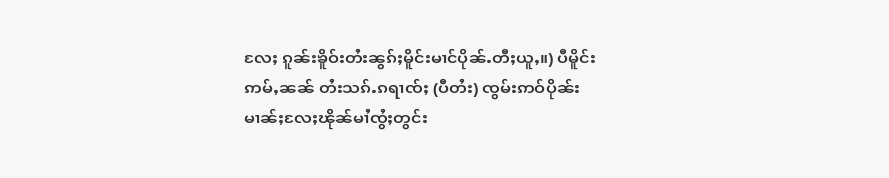လႄႈ ၵူၼ်းၶိူဝ်းတႆးၼွၵ်ႈမိူင်းမၢင်ပိုၼ်ႉတီႈယူႇ။) ပီမိူင်း ဢမ်ႇၼၼ် တႆးသၵ်ႉၵရၢၸ်ႈ (ပီတႆး) ၸွမ်းဢဝ်ပိုၼ်းမၢၼ်ႈလႄႈၽိုၼ်မၢႆၸွႆႈတွင်း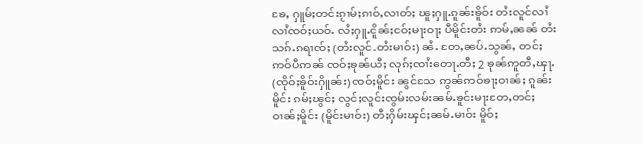ၶႄႇ ႁူမ်ႈတင်းၵႂၢမ်ႈၵၢဝ်ႇလၢတ်ႈ ၽူႈႁူႉၵူၼ်းၶိူဝ်း တႆးလူင်လၢႆလၢႆၸဝ်ႈယဝ်ႉ လႆႈႁူႉငိူၼ်ႈငဝ်ႈမႃးဝႃႈ ပီမိူင်းတႆး ဢမ်ႇၼၼ် တႆးသၵ်ႉၵရၢၸ်ႈ (တႆးလူင်-တႆးမၢဝ်း) ၼႆႉ တႄႇၼပ်ႉသွၼ်ႇ တင်ႈဢဝ်ပီဢၼ် ၸဝ်ႈၶုၼ်ယီႈ လုၵ်ႈၸၢႆးတေႃႉတီႈ 2 ၶုၼ်ဢူတီႇၾႃႉ (ၸိုဝ်ႈၶိူဝ်းႁိူၼ်း) ၸဝ်ႈမိူင်း ၼွင်သႄ ဢွၼ်ဢဝ်ၶႃႈဝၢၼ်ႈ ၵူၼ်းမိူင်း ၵမ်ႈၽွင်ႈ လွင်ႈလူင်းၸွမ်းလမ်းၼမ်ႉၶူင်းမႃးတႄႇတင်ႈဝၢၼ်ႈမိူင်း (မိူင်းမၢဝ်း) တီႈႁိမ်းၾင်ႈၼမ်ႉမၢဝ်း မိူဝ်ႈ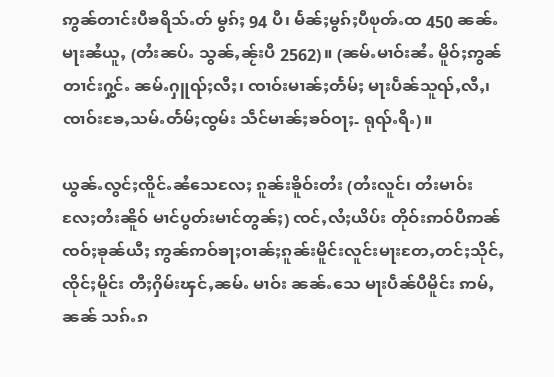ဢွၼ်တၢင်းပီၶရိသ်ႉတ် မွၵ်ႈ 94 ပီ၊ မႅၼ်ႈမွၵ်ႈပီၿုၻ်ႉထ 450 ၼၼ်ႉမႃးၼႆယူႇ (တႆးၼပ်ႉ သွၼ်ႇၼႂ်းပီ 2562)။ (ၼမ်ႉမၢဝ်းၼႆႉ မိူဝ်ႈဢွၼ်တၢင်းႁွင်ႉ ၼမ်ႉႁူၺ်ႈလီႈ၊ ၸၢဝ်းမၢၼ်ႈတႅမ်ႈ မႃးပဵၼ်သူၺ်ႇလီႇ၊ ၸၢဝ်းၶႄႇသမ်ႉတႅမ်ႈၸွမ်း သဵင်မၢၼ်ႈၶဝ်ဝႃႈ- ရုၺ်ႉရီႉ)။

ယွၼ်ႉလွင်ႈၸိူင်ႉၼႆသေလႄႈ ၵူၼ်းၶိူဝ်းတႆး (တႆးလူင်၊ တႆးမၢဝ်း လႄႈတႆးၼိူဝ် မၢင်ပွတ်းမၢင်တွၼ်ႈ) ၸင်ႇလႆႈယိပ်း တိုဝ်းဢဝ်ပီဢၼ် ၸဝ်ႈၶုၼ်ယီႈ ဢွၼ်ဢဝ်ၶႃႈဝၢၼ်ႈၵူၼ်းမိူင်းလူင်းမႃးတႄႇတင်ႈသိုင်ႇၸိုင်ႈမိူင်း တီႈႁိမ်းၾင်ႇၼမ်ႉ မၢဝ်း ၼၼ်ႉသေ မႃးပဵၼ်ပီမိူင်း ဢမ်ႇၼၼ် သၵ်ႉၵ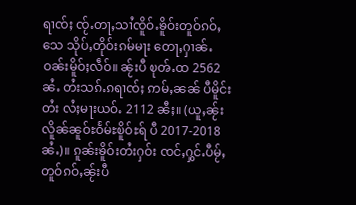ရၢၸ်ႈ ၸႂ်ႉတႃႇသၢႆၸိူဝ်ႉၶိူဝ်းတူဝ်ၵဝ်ႇသေ သိုပ်ႇတိုဝ်းၵမ်မႃး တေႃႇႁၢၼ်ႉဝၼ်းမိူဝ်ႈလဵဝ်။ ၼႂ်းပီ ၿုၻ်ႉထ 2562 ၼႆႉ တႆးသၵ်ႉၵရၢၸ်ႈ ဢမ်ႇၼၼ် ပီမိူင်းတႆး လႆႈမႃးယဝ်ႉ 2112 ၼီႈ။ (ယူႇၼႂ်းလိူၼ်ၼူဝ်ႊဝႅမ်ႊၿိူဝ်ႊရ် ပီ 2017-2018 ၼႆႉ)။ ၵူၼ်းၶိူဝ်းတႆးႁဝ်း ၸင်ႇႁွင်ႉပီမႂ်ႇတူဝ်ၵဝ်ႇၼႂ်းပီ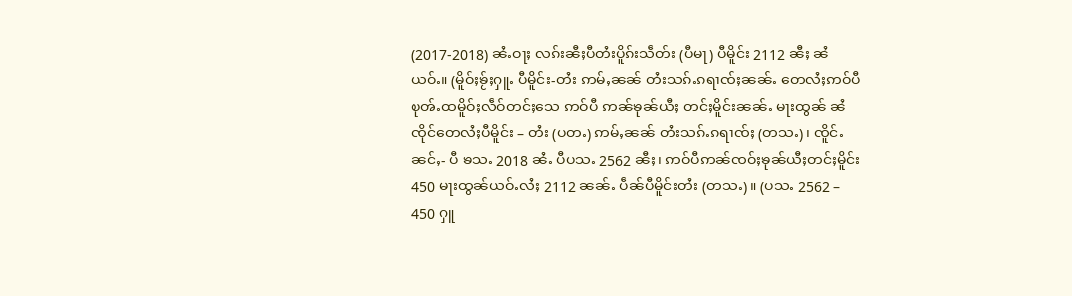(2017-2018) ၼႆႉဝႃႈ လၵ်းၼီႈပီတႆးပိူၵ်းသဵတ်း (ပီမႃ) ပီမိူင်း 2112 ၼီႈ ၼႆယဝ်ႉ။ (မိူဝ်ႈၶႂ်ႈႁူႉ ပီမိူင်း-တႆး ဢမ်ႇၼၼ် တႆးသၵ်ႉၵရၢၸ်ႈၼၼ်ႉ တေလႆႈဢဝ်ပီၿုၻ်ႉထမိူဝ်ႈလဵဝ်တင်ႈသေ ဢဝ်ပီ ဢၼ်ၶုၼ်ယီႈ တင်ႈမိူင်းၼၼ်ႉ မႃးထွၼ် ၼႆၸိုင်တေလႆႈပီမိူင်း – တႆး (ပတႉ) ဢမ်ႇၼၼ် တႆးသၵ်ႉၵရၢၸ်ႈ (တသႉ) ၊ ၸိူင်ႉၼင်ႇ- ပီ ၶသႉ 2018 ၼႆႉ ပီပသႉ 2562 ၼီႈ၊ ဢဝ်ပီဢၼ်ၸဝ်ႈၶုၼ်ယီႈတင်ႈမိူင်း 450 မႃးထွၼ်ယဝ်ႉလႆႈ 2112 ၼၼ်ႉ ပဵၼ်ပီမိူင်းတႆး (တသႉ)။ (ပသႉ 2562 – 450 ႁူ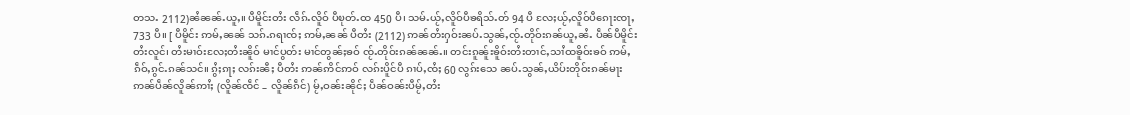တသႉ 2112)ၼႆၼၼ်ႉယူႇ။ ပီမိူင်းတႆး လဵၵ်ႉလိူဝ် ပီၿုတ်ႉထ 450 ပီ၊ သမ်ႉယႂ်ႇလိူဝ်ပီၶရိသ်ႉတ် 94 ပီ လႄႈယႂ်ႇလိူဝ်ပီၵေႃးၸႃႇ 733 ပီ။ [ ပီမိူင်း ဢမ်ႇၼၼ် သၵ်ႉၵရၢၸ်ႈ ဢမ်ႇၼၼ် ပီတႆး (2112) ဢၼ်တႆးႁဝ်းၼပ်ႉသွၼ်ႇၸႂ်ႉတိုဝ်းၵၼ်ယူႇၼႆႉ ပဵၼ်ပီမိူင်းတႆးလူင်၊ တႆးမၢဝ်းလႄႈတႆးၼိူဝ် မၢင်ပွတ်း မၢင်တွၼ်ႈၶဝ် ၸႂ်ႉတိုဝ်းၵၼ်ၼၼ်ႉ။ တင်းၵူၼ်ူးၶိူဝ်းတႆးတၢင်ႇသၢႆထၶိူဝ်းၶဝ် ဢမ်ႇၵဵဝ်ႇၵွင်ႉၵၼ်သင်။ ၵွႆႈၵႃႈ လၵ်းၼီႈ ပီတႆး ဢၼ်ဢိင်ဢဝ် လၵ်းပိူင်ပီ ၵၢပ်ႇၸႆႈ 60 လွၵ်းသေ ၼပ်ႉသွၼ်ႇယိပ်းတိုဝ်းၵၼ်မႃး ဢၼ်ပဵၼ်လိူၼ်ဢၢႆႈ (လိူၼ်ၸဵင် – လိူၼ်ၵဵင်) မႂ်ႇဝၼ်းၼိုင်ႈ ပဵၼ်ဝၼ်းပီမႂ်ႇတႆး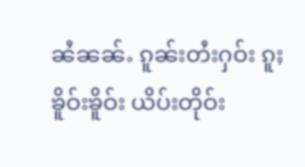ၼႆၼၼ်ႉ ၵူၼ်းတႆးႁဝ်း ၵူႈၶိူဝ်းၶိူဝ်း ယိပ်းတိုဝ်း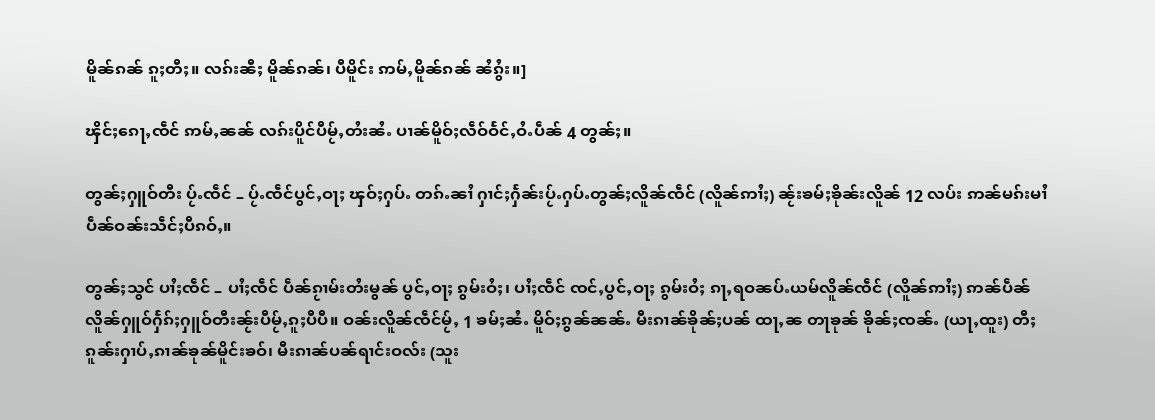မိူၼ်ၵၼ် ၵူႈတီႈ။ လၵ်းၼီႈ မိူၼ်ၵၼ်၊ ပီမိူင်း ဢမ်ႇမိူၼ်ၵၼ် ၼႆၵွႆး။]

ၾိင်ႈၵေႃႇၸဵင် ဢမ်ႇၼၼ် လၵ်းပိူင်ပီမႂ်ႇတႆးၼႆႉ ပၢၼ်မိူဝ်ႈလဵဝ်ဝႅင်ႇဝႆႉပဵၼ် 4 တွၼ်ႈ။

တွၼ်ႈႁူဝ်တီး ပႂ်ႉၸဵင် – ပႂ်ႉၸဵင်ပွင်ႇဝႃႈ ၾဝ်ႈႁပ်ႉ တၵ်ႉၼၢႆ ႁၢင်ႈႁႅၼ်းပႂ်ႉႁပ်ႉတွၼ်ႈလိူၼ်ၸဵင် (လိူၼ်ဢၢႆႈ) ၼႂ်းၶမ်ႈၶိုၼ်းလိူၼ် 12 လပ်း ဢၼ်မၵ်းမၢႆ ပဵၼ်ဝၼ်းသဵင်ႈပီၵဝ်ႇ။

တွၼ်ႈသွင် ပၢႆႈၸဵင် – ပၢႆႈၸဵင် ပဵၼ်ၵႂၢမ်းတႆးမွၼ် ပွင်ႇဝႃႈ ၵွမ်းဝႆႈ၊ ပၢႆႈၸဵင် ၸင်ႇပွင်ႇဝႃႈ ၵွမ်းဝႆႈ ၵႃႇရဝၼပ်ႉယမ်လိူၼ်ၸဵင် (လိူၼ်ဢၢႆႈ) ဢၼ်ပဵၼ် လိူၼ်ႁူဝ်ႁႅၵ်ႈႁူဝ်တီးၼႂ်းပီမႂ်ႇၵူႈပီပီ။ ဝၼ်းလိူၼ်ၸဵင်မႂ်ႇ 1 ၶမ်ႈၼႆႉ မိူဝ်ႈၵွၼ်ၼၼ်ႉ မီးၵၢၼ်ၶိုၼ်ႈပၼ် ထႃႇၼ တႃၶုၼ် ၶိုၼ်ႈၸၼ်ႉ (ယႃႇထူး) တီႈၵူၼ်းႁၢပ်ႇၵၢၼ်ၶုၼ်မိူင်းၶဝ်၊ မီးၵၢၼ်ပၼ်ရၢင်းဝလ်း (သူး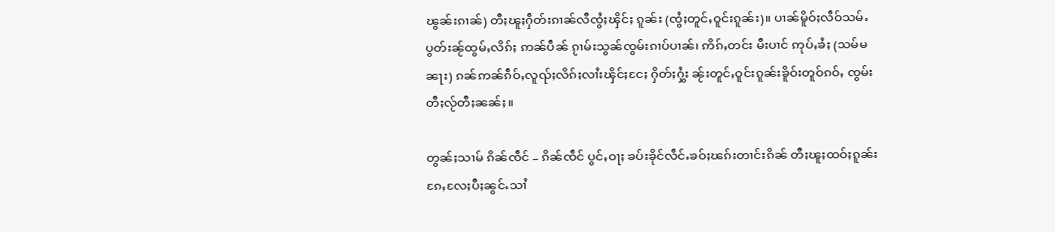ၽွၼ်းၵၢၼ်) တီႈၽူႈႁဵတ်းၵၢၼ်လီၸွႆႈၾိင်ႈ ၵူၼ်း (ၸွႆႈတူင်ႇဝူင်းၵူၼ်း)။ ပၢၼ်မိူဝ်ႈလဵဝ်သမ်ႉ ပွတ်းၼႂ်ထွမ်ႇလိၵ်ႈ ဢၼ်ပဵၼ် ၵႂၢမ်းသွၼ်ၸွမ်းၵၢပ်ပၢၼ်၊ ဢိၵ်ႇတင်း မီးပၢင် ဢုပ်ႇၶႆႈ (သမ်မၼႃး) ၵၼ်ဢၼ်ၵဵဝ်ႇလူၺ်ႈလိၵ်ႈလၢႆးၾိင်ႈငႄႈ ႁိတ်ႈႁွႆး ၼႂ်းတူင်ႇဝူင်းၵူၼ်းၶိူဝ်းတူဝ်ၵဝ်ႇ ၸွမ်းတီႈလႂ်တီႈၼၼ်ႈ။

တွၼ်ႈသၢမ် ၵိၼ်ၸဵင် – ၵိၼ်ၸဵင် ပွင်ႇဝႃႈ ၶပ်းၶိုင်လဵင်ႉၶဝ်ႈၽၵ်းတၢင်းၵိၼ် တီႈၽူႈထဝ်ႈၵူၼ်းၵႄႇလႄႈပီႈၼွင်ႉသၢႆ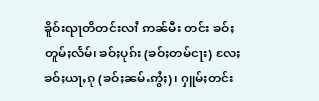ၶိူဝ်းၺႃတိတင်းလၢႆ ဢၼ်မီး တင်း ၶဝ်ႈတူမ်ႈလႅမ်၊ ၶဝ်ႈပုၵ်း (ၶဝ်ႈတမ်ငႃး) လႄႈၶဝ်ႈယႃႇၵု (ၶဝ်ႈၼမ်ႉဢွႆႈ)၊ ႁူမ်ႈတင်း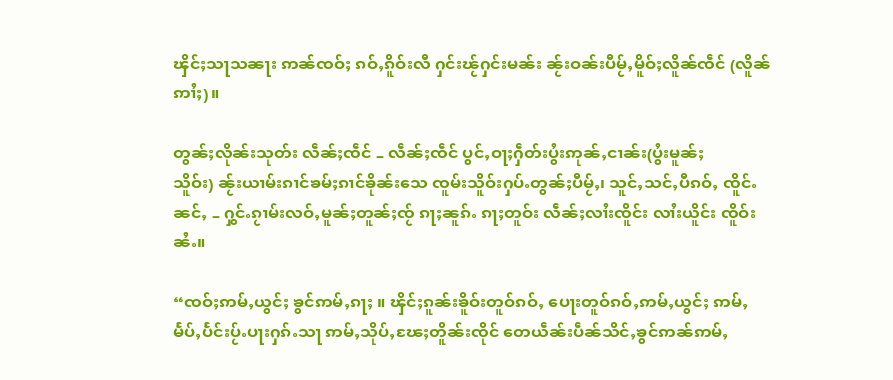ၾိင်ႈသႃသၼႃး ဢၼ်ၸဝ်ႈ ၵဝ်ႇၵိူဝ်းလီ ႁင်းၽႂ်ႁင်းမၼ်း ၼႂ်းဝၼ်းပီမႂ်ႇမိူဝ်ႈလိူၼ်ၸဵင် (လိူၼ်ဢၢႆႈ)။

တွၼ်ႈလိုၼ်းသုတ်း လဵၼ်ႈၸဵင် – လဵၼ်ႈၸဵင် ပွင်ႇဝႃႈႁဵတ်းပွႆးဢုၼ်ႇငၢၼ်း(ပွႆးမူၼ်ႈသိူဝ်း) ၼႂ်းယၢမ်းၵၢင်ၶမ်ႈၵၢင်ၶိုၼ်းသေ ၸူမ်းသိူဝ်းႁပ်ႉတွၼ်ႈပီမႂ်ႇ၊ သူင်ႇသင်ႇပီၵဝ်ႇ ၸိူင်ႉၼင်ႇ – ႁွင်ႉၵႂၢမ်းလဝ်ႇမူၼ်ႈတူၼ်ႈၸႂ် ၵႃႈၼူၵ်ႉ ၵႃႈတူဝ်း လဵၼ်ႈလၢႆးၸိူင်း လၢႆးယိူင်း ၸိူဝ်းၼႆႉ။

“ၸဝ်ႈဢမ်ႇယွင်ႈ ၶွင်ဢမ်ႇၵႃႈ ။ ၾိင်ႈၵူၼ်းၶိူဝ်းတူဝ်ၵဝ်ႇ ပေႃးတူဝ်ၵဝ်ႇဢမ်ႇယွင်ႈ ဢမ်ႇမႅပ်ႇပႅင်းပႂ်ႉပႃးႁၵ်ႉသႃ ဢမ်ႇသိုပ်ႇၽႄႈတိူၼ်းၸိုင် တေယဵၼ်းပဵၼ်သိင်ႇၶွင်ဢၼ်ဢမ်ႇ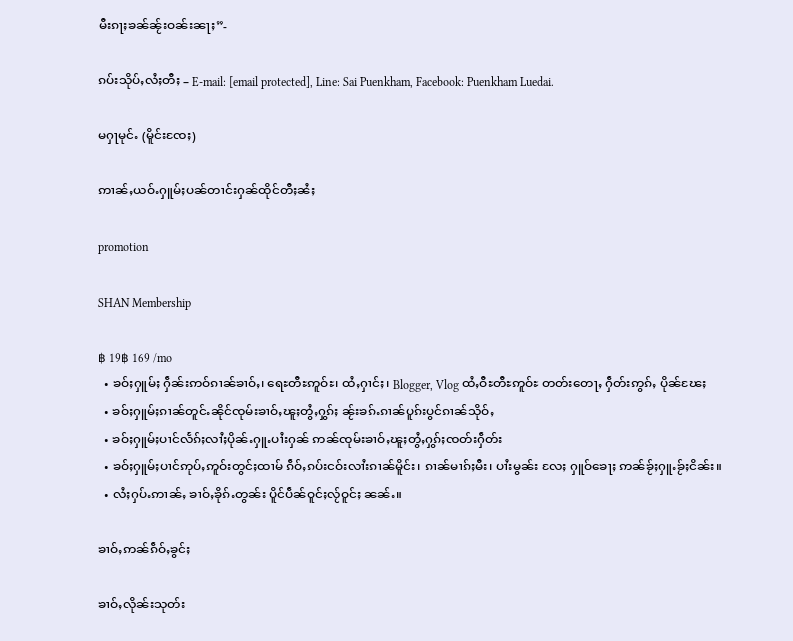မီးၵႃႈၶၼ်ၼႂ်းဝၼ်းၼႃႈ”-

ၵပ်းသိုပ်ႇလႆႈတီႈ – E-mail: [email protected], Line: Sai Puenkham, Facebook: Puenkham Luedai.

မႁႃမုင်ႉ (မိူင်းၸႄႈ)

ဢၢၼ်ႇယဝ်ႉႁူမ်ႈပၼ်တၢင်းႁၼ်ထိုင်တီႈၼႆႈ

promotion

SHAN Membership

฿ 19฿ 169 /mo
  • ၶဝ်ႈႁူမ်ႈ ႁဵၼ်းဢဝ်ၵၢၼ်ၶၢဝ်ႇ၊ ရေႊတီႊဢူဝ်ႊ၊ ထႆႇႁၢင်ႈ၊ Blogger, Vlog ထႆႇဝီႊတီႊဢူဝ်ႊ တတ်းတေႃႇ ႁဵတ်းဢွၵ်ႇ ပိုၼ်ၽႄႈ
  • ၶဝ်ႈႁူမ်ႈၵၢၼ်တူင်ႉၼိုင်ၸုမ်းၶၢဝ်ႇၽူႈတွႆႇႁွၵ်ႈ ၼႂ်းၶၵ်ႉၵၢၼ်ပူၵ်းပွင်ၵၢၼ်သိုဝ်ႇ
  • ၶဝ်ႈႁူမ်ႈပၢင်လႅၵ်ႈလၢႆႈပိုၼ်ႉႁူႉပၢႆးႁၼ် ဢၼ်ၸုမ်းၶၢဝ်ႇၽူႈတွႆႇႁွၵ်ႈၸတ်းႁဵတ်း
  • ၶဝ်ႈႁူမ်ႈပၢင်ဢုပ်ႇဢူဝ်းတွင်ႈထၢမ် ၵဵဝ်ႇၵပ်းငဝ်းလၢႆးၵၢၼ်မိူင်း၊ ၵၢၼ်မၢၵ်ႈမီး၊ ပၢႆးမွၼ်း လႄႈ ႁူဝ်ၶေႃႈ ဢၼ်ၶႂ်ႈႁူႉၶႂ်ႈငိၼ်း။
  • လႆႈႁပ်ႉဢၢၼ်ႇ ၶၢဝ်ႇၶိုၵ်ႉတွၼ်း ပိူင်ပဵၼ်ဝူင်ႈလႂ်ဝူင်ႈ ၼၼ်ႉ။

ၶၢဝ်ႇဢၼ်ၵဵဝ်ႇၶွင်ႈ

ၶၢဝ်ႇလိုၼ်းသုတ်း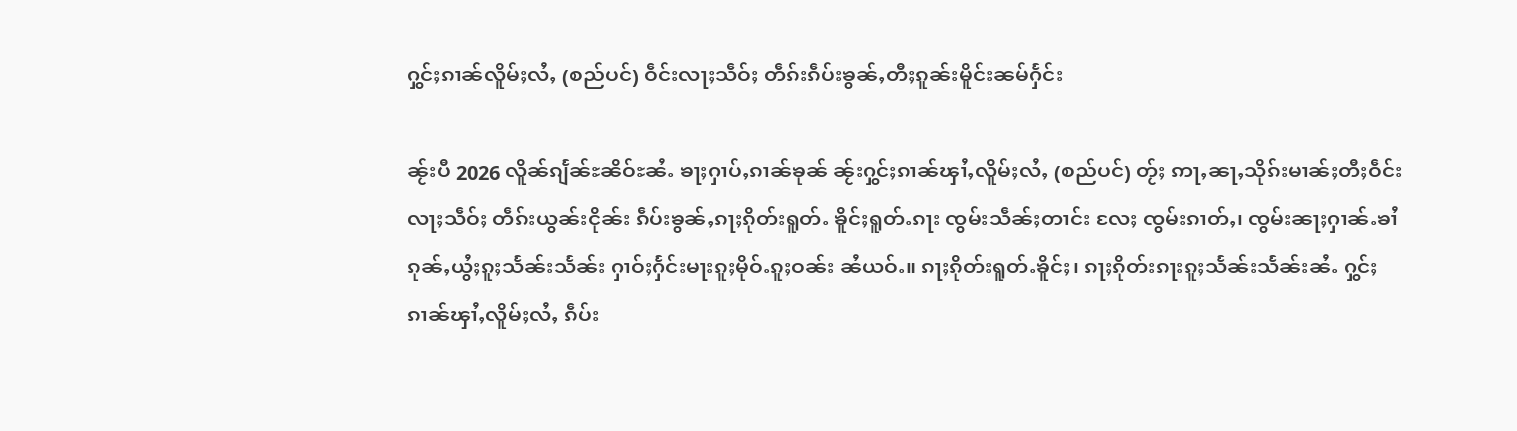ႁွင်ႈၵၢၼ်လိူမ်ႈလႆႇ (စည်ပင်) ဝဵင်းလႃႈသဵဝ်ႈ တဵၵ်းၵဵပ်းၶွၼ်ႇတီႈၵူၼ်းမိူင်းၼမ်ႁႅင်း

ၼႂ်းပီ 2026 လိူၼ်ၵျႅၼ်ႊၼိဝ်ႊၼႆႉ ၶႃႈႁၢပ်ႇၵၢၼ်ၶုၼ် ၼႂ်းႁွင်ႈၵၢၼ်ၾၢႆႇလိူမ်ႈလႆႇ (စည်ပင်) တႂ်ႈ ဢႃႇၼႃႇသိုၵ်းမၢၼ်ႈတီႈဝဵင်းလႃႈသဵဝ်ႈ တဵၵ်းယွၼ်းငိုၼ်း ၵဵပ်းၶွၼ်ႇၵႃႈၵိုတ်းရူတ်ႉ ၶိူင်ႈရူတ်ႉၵႃး ၸွမ်းသဵၼ်ႈတၢင်း လႄႈ ၸွမ်းၵၢတ်ႇ၊ ၸွမ်းၼႃႈႁၢၼ်ႉၶၢႆၵုၼ်ႇယွႆႈၵူႈသႅၼ်းသႅၼ်း ႁၢဝ်ႈႁႅင်းမႃးၵူႈမိုဝ်ႉၵူႈဝၼ်း ၼႆယဝ်ႉ။ ၵႃႈၵိုတ်းရူတ်ႉၶိူင်ႈ၊ ၵႃႈၵိုတ်းၵႃးၵူႈသႅၼ်းသႅၼ်းၼႆႉ ႁွင်ႈၵၢၼ်ၾၢႆႇလိူမ်ႈလႆႇ ၵဵပ်း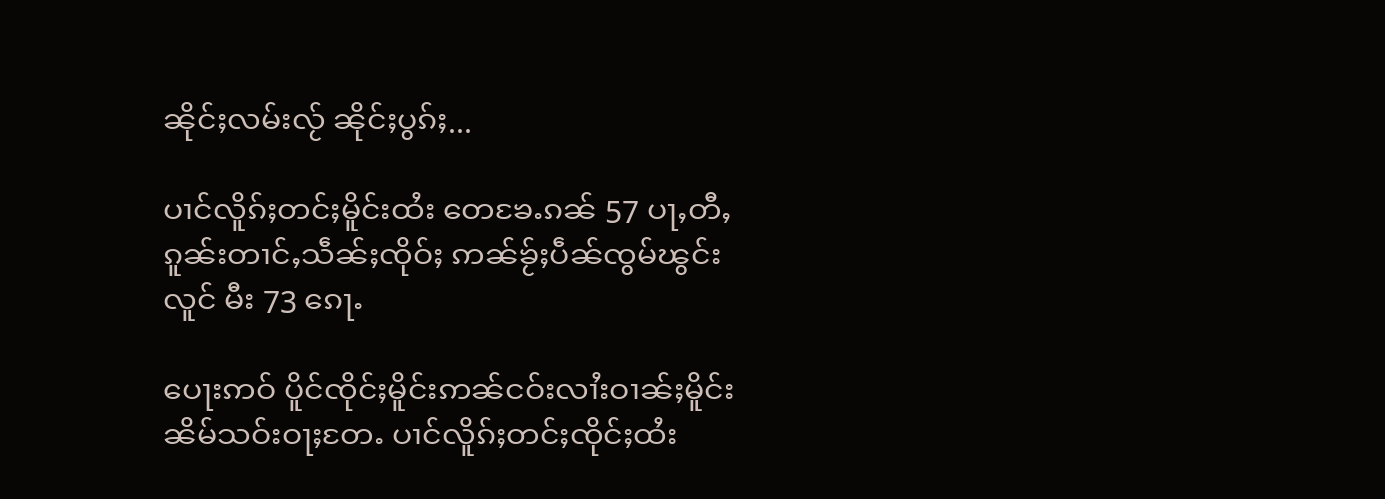ၼိုင်ႈလမ်းလႂ် ၼိုင်ႈပွၵ်ႈ...

ပၢင်လိူၵ်ႈတင်ႈမိူင်းထႆး တေၶႄႉၵၼ် 57 ပႃႇတီႇ ၵူၼ်းတၢင်ႇသဵၼ်ႈၸိုဝ်ႈ ဢၼ်ၶႂ်ႈပဵၼ်ၸွမ်ၽွင်းလူင် မီး 73 ၵေႃႉ

ပေႃးဢဝ် ပိူင်ၸိုင်ႈမိူင်းဢၼ်ငဝ်းလၢႆးဝၢၼ်ႈမိူင်းၼိမ်သဝ်းဝႃႈတႄႉ ပၢင်လိူၵ်ႈတင်ႈၸိုင်ႈထႆး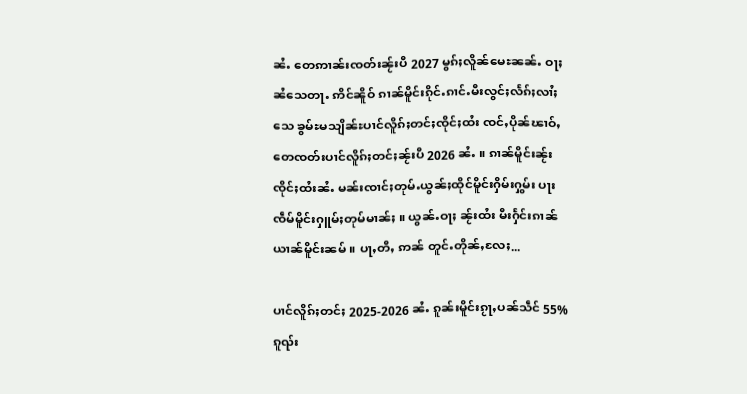ၼႆႉ တေဢၢၼ်းၸတ်းၼႂ်းပီ 2027 မွၵ်ႈလိူၼ်မေႊၼၼ်ႉ ဝႃႈၼႆသေတႃႉ ဢိင်ၼိူဝ် ၵၢၼ်မိူင်းၵိုင်ႉၵၢင်ႉမီးလွင်ႈလႅၵ်ႈလၢႆႈသေ ၶွမ်ႊမသျိၼ်ႊပၢင်လိူၵ်ႈတင်ႈၸိုင်ႈထႆး ၸင်ႇပိုၼ်ၽၢဝ်ႇတေၸတ်းပၢင်လိူၵ်ႈတင်ႈၼႂ်းပီ 2026 ၼႆႉ ။ ၵၢၼ်မိူင်းၼႂ်းၸိုင်ႈထႆးၼႆႉ မၼ်းၸၢင်ႈတုမ်ႉယွၼ်ႈထိုင်မိူင်းႁိမ်းႁွမ်း ပႃးၸဵမ်မိူင်းႁူမ်ႈတုမ်မၢၼ်ႈ ။ ယွၼ်ႉဝႃႈ ၼႂ်းထႆး မီးႁႅင်းၵၢၼ်ယၢၼ်မိူင်းၼမ် ။ ပႃႇတီႇ ဢၼ် တူင်ႉတိုၼ်ႇလႄႈ...

ပၢင်လိူၵ်ႈတင်ႈ 2025-2026 ၼႆႉ ၵူၼ်းမိူင်းၵႂႃႇပၼ်သဵင် 55% ၵူၺ်း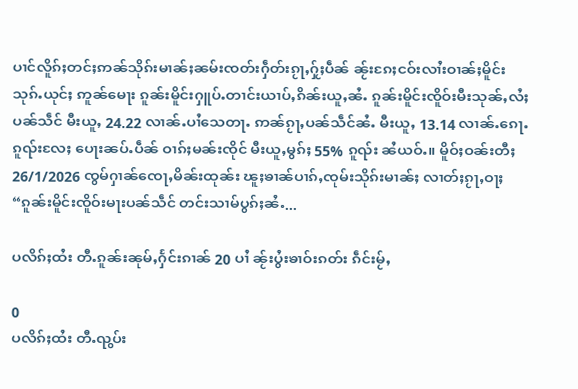ပၢင်လိူၵ်ႈတင်ႈဢၼ်သိုၵ်းမၢၼ်ႈၼမ်းၸတ်းႁဵတ်းၵႂႃႇႁႂ်ႈပဵၼ် ၼႂ်းၵႄႈငဝ်းလၢႆးဝၢၼ်ႈမိူင်းသုၵ်ႉယုင်ႈ ဢူၼ်မေႃး ၵူၼ်းမိူင်းႁူပ်ႉတၢင်းယၢပ်ႇၵိၼ်းယူႇၼႆႉ ၵူၼ်းမိူင်းၸိူဝ်းမီးသုၼ်ႇလႆႈပၼ်သဵင် မီးယူႇ 24.22 လၢၼ်ႉပၢႆသေတႃႉ ဢၼ်ၵႂႃႇပၼ်သဵင်ၼႆႉ မီးယူႇ 13.14 လၢၼ်ႉၵေႃႉၵူၺ်းလႄႈ ပေႃးၼပ်ႉပဵၼ် ဝၢၵ်ႈမၼ်းၸိုင် မီးယူႇမွၵ်ႈ 55% ၵူၺ်း ၼႆယဝ်ႉ။ မိူဝ်ႈဝၼ်းတီႈ 26/1/2026 ၸွမ်ႁၢၼ်ၸေႃႇမိၼ်းထုၼ်း ၽူႈၶၢၼ်ပၢၵ်ႇၸုမ်းသိုၵ်းမၢၼ်ႈ လၢတ်ႈၵႂႃႇဝႃႈ “ၵူၼ်းမိူင်းၸိူဝ်းမႃးပၼ်သဵင် တင်းသၢမ်ပွၵ်ႈၼႆႉ...

ပလိၵ်ႈထႆး တီႉၵူၼ်းၼုမ်ႇႁႅင်းၵၢၼ် 20 ပၢႆ ၼႂ်းပွႆးၶၢဝ်းၵတ်း ၵဵင်းမႂ်ႇ

0
ပလိၵ်ႈထႆး တီႉၺွပ်း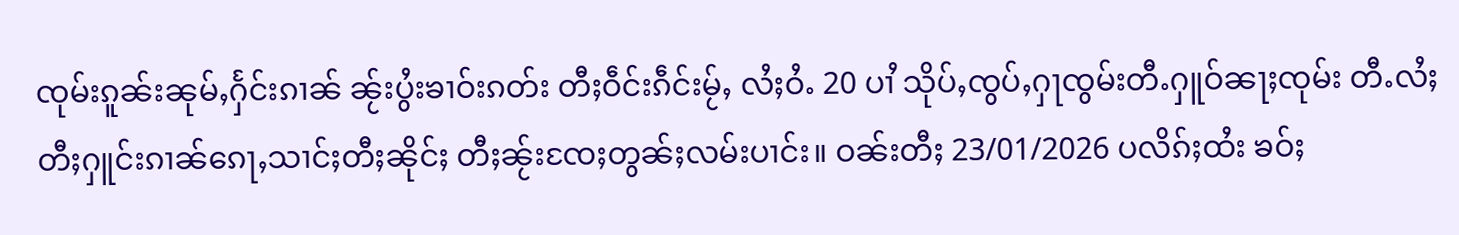ၸုမ်းၵူၼ်းၼုမ်ႇႁႅင်းၵၢၼ် ၼႂ်းပွႆးၶၢဝ်းၵတ်း တီႈဝဵင်းၵဵင်းမႂ်ႇ လႆႈဝႆႉ 20 ပၢႆ သိုပ်ႇၸွပ်ႇႁႃၸွမ်းတီႉႁူဝ်ၼႃႈၸုမ်း တီႉလႆႈတီႈႁူင်းၵၢၼ်ၵေႃႇသၢင်ႈတီႈၼိုင်ႈ တီႈၼႂ်းၸႄႈတွၼ်ႈလမ်းပၢင်း။ ဝၼ်းတီႈ 23/01/2026 ပလိၵ်ႈထႆး ၶဝ်ႈ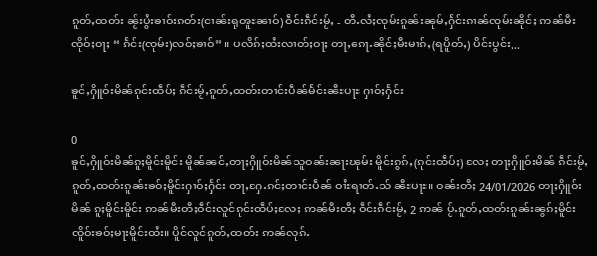ၵူတ်ႇထတ်း ၼႂ်းပွႆးၶၢဝ်းၵတ်း(ငၢၼ်းရုၻူႊၼၢဝ်) ဝဵင်းၵဵင်းမႂ်ႇ - တီႉလႆႈၸုမ်းၵူၼ်းၼုမ်ႇႁႅင်းၵၢၼ်ၸုမ်းၼိုင်ႈ ဢၼ်မီးၸိုဝ်ႈဝႃႈ “ ၵႅင်း(ၸုမ်း)လဝ်ႈၶၢဝ်” ။ ပလိၵ်ႈထႆးလၢတ်ႈဝႃႈ တႃႇၵေႃႉၼိုင်ႈမီးမၢၵ်ႇ(ရပိူတ်ႇ) ပိင်းပွင်း...

ၶူင်ႇႁိူဝ်းမိၼ်ၵုင်းထဵပ်ႈ ၵဵင်းမႂ်ႇၵူတ်ႇထတ်းတၢင်းပဵၼ်မႅင်းၼီႊပႃႊ ႁၢဝ်ႈႁႅင်း

0
ၶူင်ႇႁိူဝ်းမိၼ်ၵူႈမိူင်းမိူင်း မိူၼ်ၼင်ႇတႃႈႁိူဝ်းမိၼ်သူဝၼ်းၼႃးၽုမ်း မိူင်းၵွၵ်ႇ(ၵုင်းထဵပ်ႈ) လႄႈ တႃႈႁိူဝ်းမိၼ် ၵဵင်းမႂ်ႇ ၵူတ်ႇထတ်းၵူၼ်းၶဝ်ႈမိူင်းႁၢဝ်ႈႁႅင်း တႃႇႁႄႉၵင်ႈတၢင်းပဵၼ် ဝၢႆႊရၢတ်ႉသ် ၼီႊပႃႊ။ ဝၼ်းတီႈ 24/01/2026 တႃႈႁိူဝ်းမိၼ် ၵူႈမိူင်းမိူင်း ဢၼ်မီးတီႈဝဵင်းလူင်ၵုင်းထဵပ်ႈလႄႈ ဢၼ်မီးတီႈ ဝဵင်းၵဵင်းမႂ်ႇ 2 ဢၼ် ပႂ်ႉၵူတ်ႇထတ်းၵူၼ်းၼွၵ်ႈမိူင်းၸိူဝ်းၶဝ်ႈမႃးမိူင်းထႆး။ ပိူင်လူင်ၵူတ်ႇထတ်း ဢၼ်လုၵ်ႉ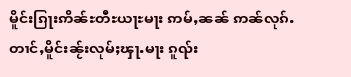မိူင်းၵြႃးဢိၼ်ႊတီႊယႃႊမႃး ဢမ်ႇၼၼ် ဢၼ်လုၵ်ႉတၢင်ႇမိူင်းၼႂ်းလုမ်ႈၾႃႉမႃး ၵူၺ်း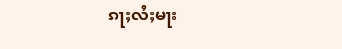ၵႃႈလႆႈမႃး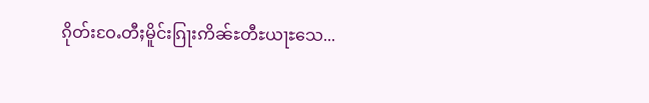ၵိုတ်းဝႄႉတီႈမိူင်းၵြႃးဢိၼ်ႊတီႊယႃႊသေ...